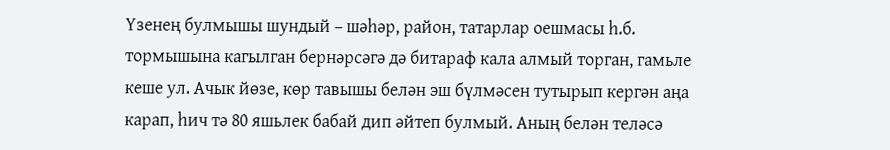Үзенең булмышы шундый – шәһәр, район, татарлар оешмасы һ.б. тормышына кагылган бернәрсәгә дә битараф кала алмый торган, гамьле кеше ул. Ачык йөзе, көр тавышы белән эш бүлмәсен тутырып кергән аңа карап, һич тә 80 яшьлек бабай дип әйтеп булмый. Аның белән теләсә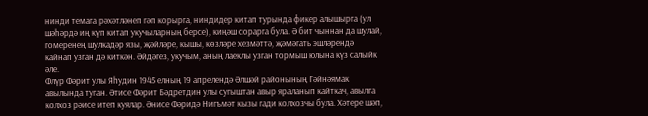нинди темага рәхәтләнеп гәп корырга, ниндидер китап турында фикер алышырга (ул шәһәрдә иң күп китап укучыларның берсе), киңәш сорарга була. Ә бит чыннан да шулай, гомеренең шулкадәр язы, җәйләре, кышы, көзләре хезмәттә, җәмәгать эшләрендә кайнап узган дә киткән. Әйдәгез, укучым, аның лаеклы узган тормыш юлына күз салыйк әле.
Флүр Фәрит улы Яһудин 1945 елның 19 апрелендә Әлшәй районының Гәйнәямак авылында туган. Әтисе Фәрит Бәдретдин улы сугыштан авыр яраланып кайткач, авылга колхоз рәисе итеп куялар. Әнисе Фәридә Нигъмәт кызы гади колхозчы була. Хәтере шәп,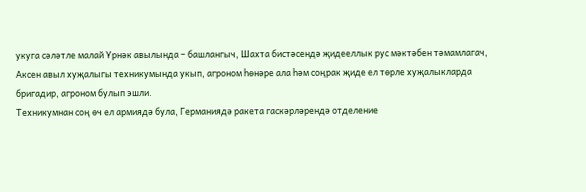укуга сәләтле малай Үрнәк авылында – башлангыч, Шахта бистәсендә җидееллык рус мәктәбен тәмамлагач, Аксен авыл хуҗалыгы техникумында укып, агроном һөнәре ала һәм соңрак җиде ел төрле хуҗалыкларда бригадир, агроном булып эшли.
Техникумнан соң өч ел армиядә була, Германиядә ракета гаскәрләрендә отделение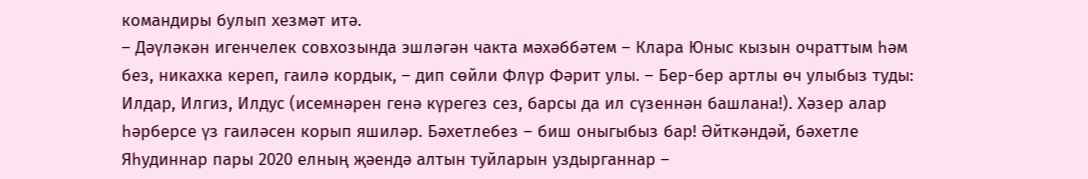командиры булып хезмәт итә.
– Дәүләкән игенчелек совхозында эшләгән чакта мәхәббәтем – Клара Юныс кызын очраттым һәм без, никахка кереп, гаилә кордык, – дип сөйли Флүр Фәрит улы. – Бер-бер артлы өч улыбыз туды: Илдар, Илгиз, Илдус (исемнәрен генә күрегез сез, барсы да ил сүзеннән башлана!). Хәзер алар һәрберсе үз гаиләсен корып яшиләр. Бәхетлебез – биш оныгыбыз бар! Әйткәндәй, бәхетле Яһудиннар пары 2020 елның җәендә алтын туйларын уздырганнар –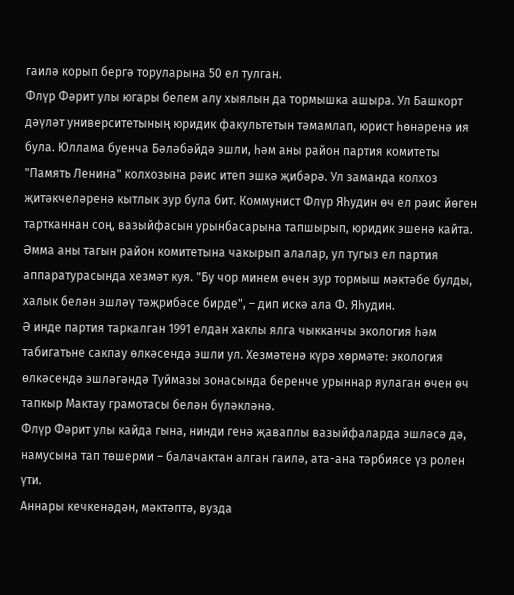гаилә корып бергә торуларына 50 ел тулган.
Флүр Фәрит улы югары белем алу хыялын да тормышка ашыра. Ул Башкорт дәүләт университетының юридик факультетын тәмамлап, юрист һөнәренә ия була. Юллама буенча Бәләбәйдә эшли, һәм аны район партия комитеты "Память Ленина" колхозына рәис итеп эшкә җибәрә. Ул заманда колхоз җитәкчеләренә кытлык зур була бит. Коммунист Флүр Яһудин өч ел рәис йөген тартканнан соң, вазыйфасын урынбасарына тапшырып, юридик эшенә кайта. Әмма аны тагын район комитетына чакырып алалар, ул тугыз ел партия аппаратурасында хезмәт куя. "Бу чор минем өчен зур тормыш мәктәбе булды, халык белән эшләү тәҗрибәсе бирде", – дип искә ала Ф. Яһудин.
Ә инде партия таркалган 1991 елдан хаклы ялга чыкканчы экология һәм табигатьне сакпау өлкәсендә эшли ул. Хезмәтенә күрә хөрмәте: экология өлкәсендә эшләгәндә Туймазы зонасында беренче урыннар яулаган өчен өч тапкыр Мактау грамотасы белән бүләкләнә.
Флүр Фәрит улы кайда гына, нинди генә җаваплы вазыйфаларда эшләсә дә, намусына тап төшерми – балачактан алган гаилә, ата-ана тәрбиясе үз ролен үти.
Аннары кечкенәдән, мәктәптә, вузда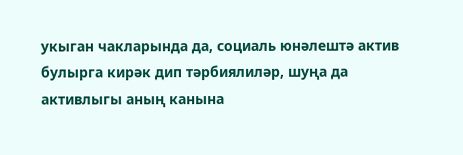укыган чакларында да, социаль юнәлештә актив булырга кирәк дип тәрбиялиләр, шуңа да активлыгы аның канына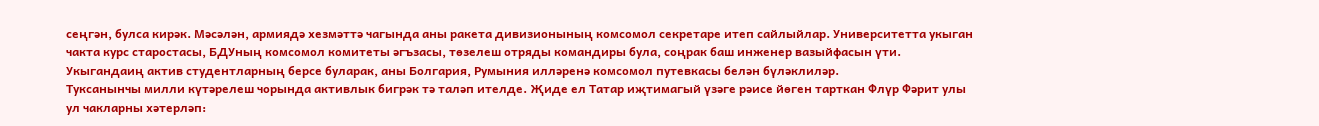сеңгән, булса кирәк. Мәсәлән, армиядә хезмәттә чагында аны ракета дивизионының комсомол секретаре итеп сайлыйлар. Университетта укыган чакта курс старостасы, БДУның комсомол комитеты әгъзасы, төзелеш отряды командиры була, соңрак баш инженер вазыйфасын үти. Укыгандаиң актив студентларның берсе буларак, аны Болгария, Румыния илләренә комсомол путевкасы белән бүләклиләр.
Туксанынчы милли күтәрелеш чорында активлык бигрәк тә таләп ителде. Җиде ел Татар иҗтимагый үзәге рәисе йөген тарткан Флүр Фәрит улы ул чакларны хәтерләп: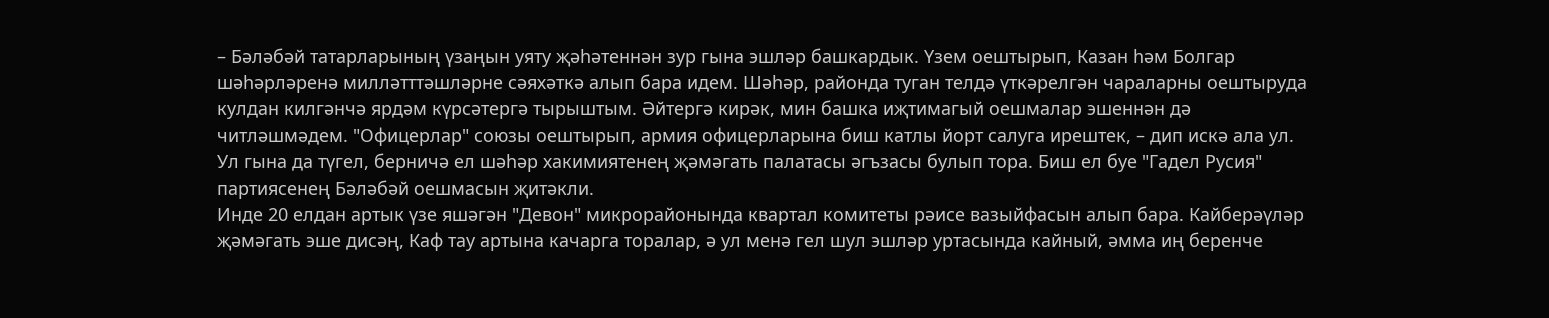– Бәләбәй татарларының үзаңын уяту җәһәтеннән зур гына эшләр башкардык. Үзем оештырып, Казан һәм Болгар шәһәрләренә милләтттәшләрне сәяхәткә алып бара идем. Шәһәр, районда туган телдә үткәрелгән чараларны оештыруда кулдан килгәнчә ярдәм күрсәтергә тырыштым. Әйтергә кирәк, мин башка иҗтимагый оешмалар эшеннән дә читләшмәдем. "Офицерлар" союзы оештырып, армия офицерларына биш катлы йорт салуга ирештек, – дип искә ала ул.
Ул гына да түгел, берничә ел шәһәр хакимиятенең җәмәгать палатасы әгъзасы булып тора. Биш ел буе "Гадел Русия" партиясенең Бәләбәй оешмасын җитәкли.
Инде 20 елдан артык үзе яшәгән "Девон" микрорайонында квартал комитеты рәисе вазыйфасын алып бара. Кайберәүләр җәмәгать эше дисәң, Каф тау артына качарга торалар, ә ул менә гел шул эшләр уртасында кайный, әмма иң беренче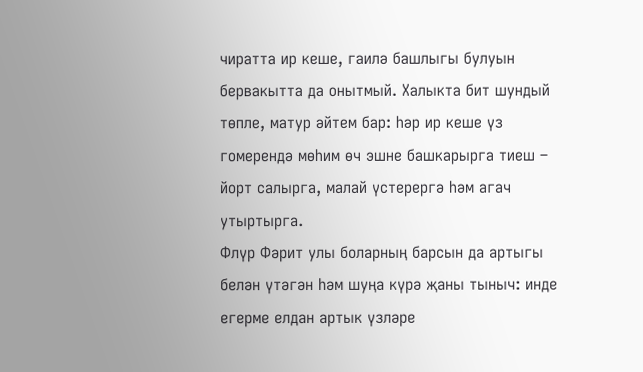чиратта ир кеше, гаилә башлыгы булуын бервакытта да онытмый. Халыкта бит шундый төпле, матур әйтем бар: һәр ир кеше үз гомерендә мөһим өч эшне башкарырга тиеш – йорт салырга, малай үстерергә һәм агач утыртырга.
Флүр Фәрит улы боларның барсын да артыгы белән үтәгән һәм шуңа күрә җаны тыныч: инде егерме елдан артык үзләре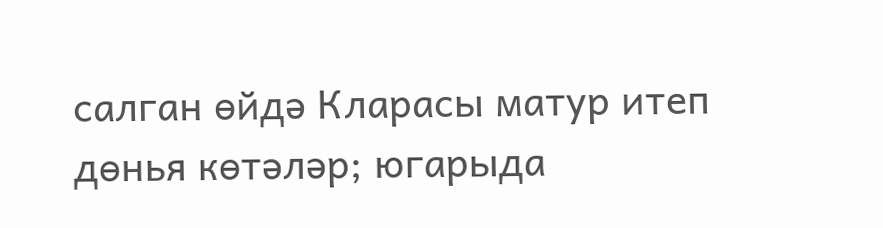салган өйдә Кларасы матур итеп дөнья көтәләр; югарыда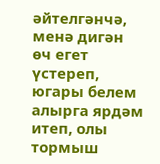әйтелгәнчә, менә дигән өч егет үстереп, югары белем алырга ярдәм итеп, олы тормыш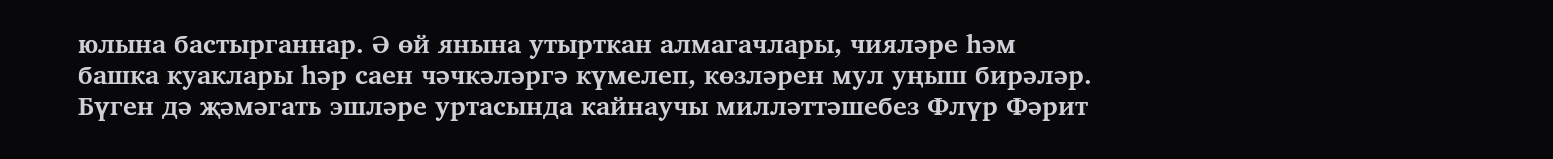юлына бастырганнар. Ә өй янына утырткан алмагачлары, чияләре һәм башка куаклары һәр саен чәчкәләргә күмелеп, көзләрен мул уңыш бирәләр.
Бүген дә җәмәгать эшләре уртасында кайнаучы милләттәшебез Флүр Фәрит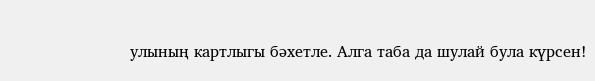улының картлыгы бәхетле. Алга таба да шулай була күрсен!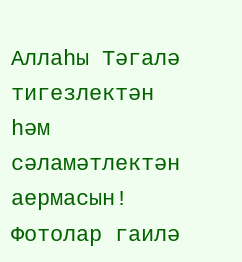Аллаһы Тәгалә тигезлектән һәм сәламәтлектән аермасын!
Фотолар гаилә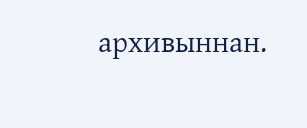архивыннан.